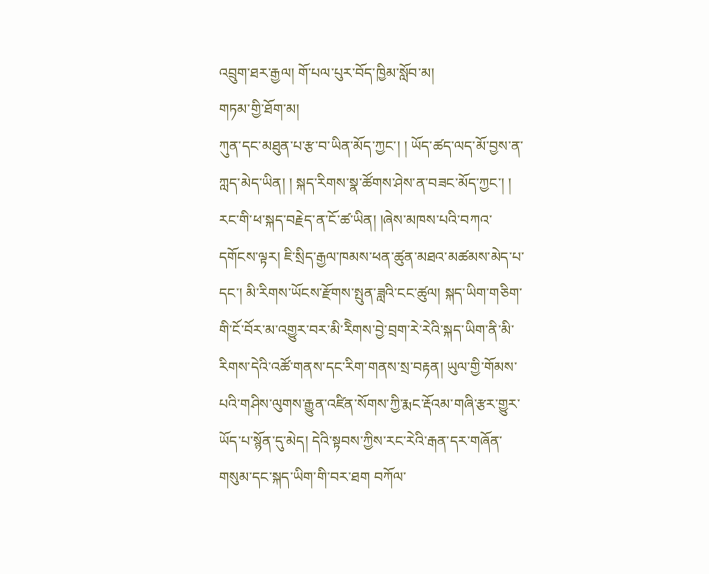འབྲུག་ཐར་རྒྱལ། གོ་པལ་པུར་བོད་ཁྱིམ་སློབ་མ།
གཏམ་གྱི་ཐོག་མ།
ཀུན་དང་མཐུན་པ་རྩ་བ་ཡིན་མོད་ཀྱང་། ། ཡོད་ཚད་ལད་མོ་བྱས་ན་ཀླད་མེད་ཡིན། ། སྐད་རིགས་སྣ་ཚོགས་ཤེས་ན་བཟང་མོད་ཀྱང་། ། རང་གི་ཕ་སྐད་བརྗེད་ན་ངོ་ཚ་ཡིན། །ཞེས་མཁས་པའི་བཀའ་དགོངས་ལྟར། ཇི་སྲིད་རྒྱལ་ཁམས་ཕན་ཚུན་མཐའ་མཚམས་མེད་པ་དང་། མི་རིགས་ཡོངས་རྫོགས་སྤུན་ཟླའི་ངང་ཚུལ། སྐད་ཡིག་གཅིག་གི་ངོ་བོར་མ་འགྱུར་བར་མི་རིེགས་བྱེ་བྲག་རེ་རེའི་སྐད་ཡིག་ནི་མི་རིགས་དེའི་འཚོ་གནས་དང་རིག་གནས་སྲ་བརྟན། ཡུལ་གྱི་གོམས་པའི་གཤིས་ལུགས་རྒྱུན་འཛིན་སོགས་ཀྱི་རྨང་རྡོའམ་གཞི་རྩར་གྱུར་ཡོད་པ་སྙོན་དུ་མེད། དེའི་སྟབས་ཀྱིས་རང་རེའི་རྒན་དར་གཞོན་གསུམ་དང་སྐད་ཡིག་གི་བར་ཐག བཀོལ་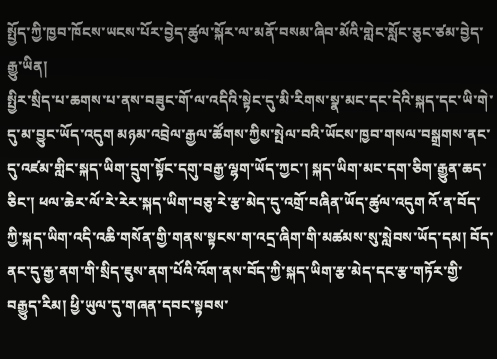སྤྱོད་ཀྱི་ཁྱབ་ཁོངས་ཡངས་པོར་བྱེད་ཚུལ་སྐོར་ལ་མནོ་བསམ་ཞིབ་མོའི་གླེང་སློང་ཅུང་ཙམ་བྱེད་རྒྱུ་ཡིན།
སྤྱིར་སྲིད་པ་ཆགས་པ་ནས་བཟུང་གོ་ལ་འདིའི་སྟེང་དུ་མི་རིགས་སྣ་མང་དང་དེའི་སྐད་དང་ཡི་གེ་དུ་མ་བྱུང་ཡོད་འདུག མཉམ་འབྲེལ་རྒྱལ་ཚོགས་ཀྱིས་སྤེལ་བའི་ཡོངས་ཁྱབ་གསལ་བསྒྲགས་ནང་དུ་འཛམ་གླིང་སྐད་ཡིག་དྲུག་སྟོང་དགུ་བརྒྱ་ལྷག་ཡོད་ཀྱང་། སྐད་ཡིག་མང་དག་ཅིག་རྒྱུན་ཆད་ཅིང་། ཕལ་ཆེར་ལོ་རེ་རེར་སྐད་ཡིག་བཅུ་རེ་རྩ་མེད་དུ་འགྲོ་བཞིན་ཡོད་ཚུལ་འདུག འོ་ན་བོད་ཀྱི་སྐད་ཡིག་འདི་འཆི་གསོན་གྱི་གནས་སྟངས་ག་འདྲ་ཞིག་གི་མཚམས་སུ་སླེབས་ཡོད་དམ། བོད་ནང་དུ་རྒྱ་ནག་གི་སྲིད་ཇུས་ནག་པོའི་འོག་ནས་བོད་ཀྱི་སྐད་ཡིག་རྩ་མེད་དང་རྩ་གཏོར་གྱི་བརྒྱུད་རིམ། ཕྱི་ཡུལ་དུ་གཞན་དབང་སྟབས་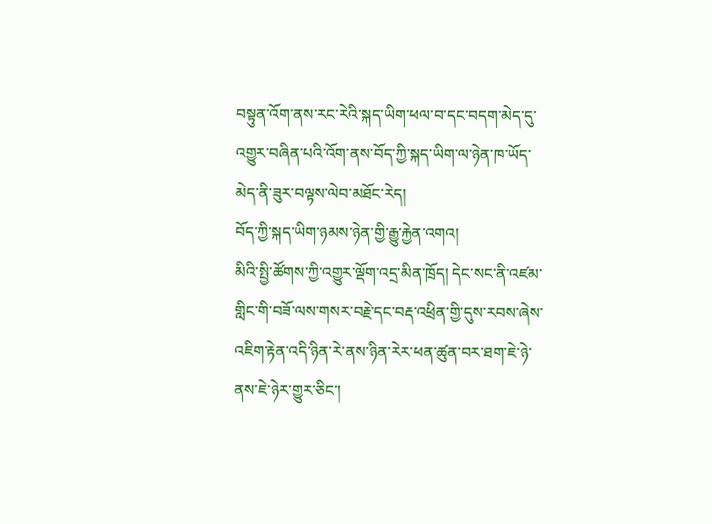བསྟུན་འོག་ནས་རང་རེའི་སྐད་ཡིག་ཕལ་བ་དང་བདག་མེད་དུ་འགྱུར་བཞིན་པའི་འོག་ནས་བོད་ཀྱི་སྐད་ཡིག་ལ་ཉེན་ཁ་ཡོད་མེད་ནི་ཟུར་བལྟས་ལེབ་མཐོང་རེད།
བོད་ཀྱི་སྐད་ཡིག་ཉམས་ཉེན་གྱི་རྒྱུ་རྐྱེན་འགའ།
མིའི་སྤྱི་ཚོགས་ཀྱི་འགྱུར་ལྡོག་འདྲ་མིན་ཁྲོད། དེང་སང་ནི་འཛམ་གླིང་གི་བཟོ་ལས་གསར་བརྗེ་དང་བརྡ་འཕྲིན་གྱི་དུས་རབས་ཞེས་འཇིག་རྟེན་འདི་ཉིན་རེ་ནས་ཉིན་རེར་ཕན་ཚུན་བར་ཐག་ཇེ་ཉེ་ནས་ཇེ་ཉེར་གྱུར་ཅིང་།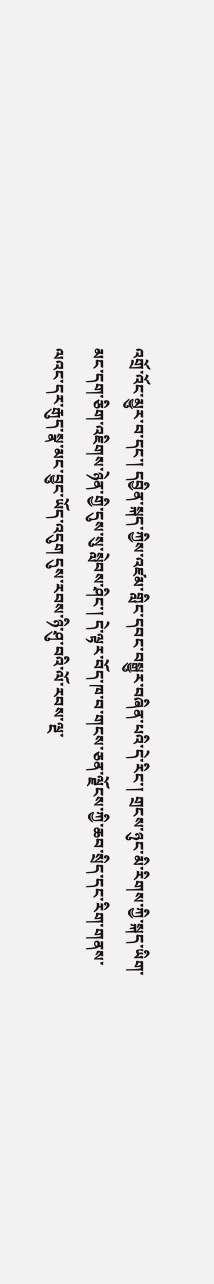འགྲོ་འོང་མྱུར་བ་དང་། དབྱིན་སྐད་ཀྱིས་འཛམ་གླིང་དབང་བསྒྱུར་བཞིན་པའི་དེ་རིང་། གྲངས་ཉུང་མི་རིགས་ཀྱི་སྐད་ཡིག་མང་དག་ཅིག་འཇིགས་ཉེན་གྱི་དུས་སུ་སླེབས་ཤིང་། དེ་ལྟར་བོད་ཁ་བ་གངས་ཅན་ལྗོངས་ཀྱི་ཆབ་སྲིད་དང་རིག་གནས་ལའང་དར་རྒུད་སྣ་མང་བྱུང་ཡོད་འདུག དུས་རབས་ཉི་ཤུ་བའི་ལོ་རབས་ལྔ་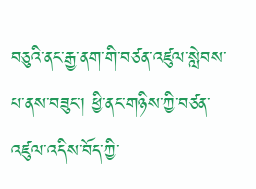བཅུའི་ནང་རྒྱ་ནག་གི་བཙན་འཛུལ་སླེབས་པ་ནས་བཟུང་། ཕྱི་ནང་གཉིས་ཀྱི་བཙན་འཛུལ་འདིས་བོད་ཀྱི་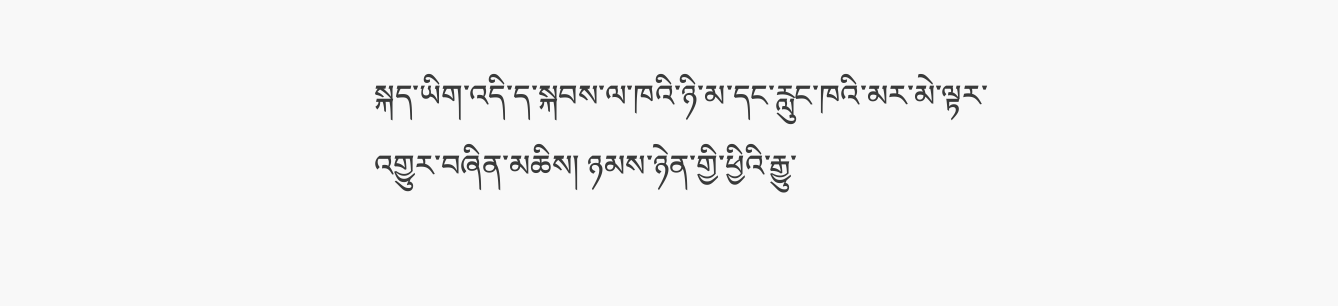སྐད་ཡིག་འདི་ད་སྐབས་ལ་ཁའི་ཉི་མ་དང་རླུང་ཁའི་མར་མེ་ལྟར་འགྱུར་བཞིན་མཆིས། ཉམས་ཉེན་གྱི་ཕྱིའི་རྒྱུ་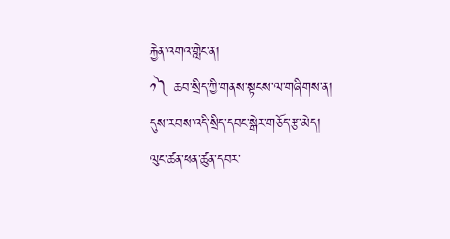རྐྱེན་འགའ་གླེང་ན།
༡༽ ཆབ་སྲིད་ཀྱི་གནས་སྟངས་ལ་གཞིགས་ན། དུས་རབས་འདི་སྲིད་དབང་སྒེར་གཅོད་རྩ་མེད། ལུང་ཚན་ཕན་ཚུན་དབར་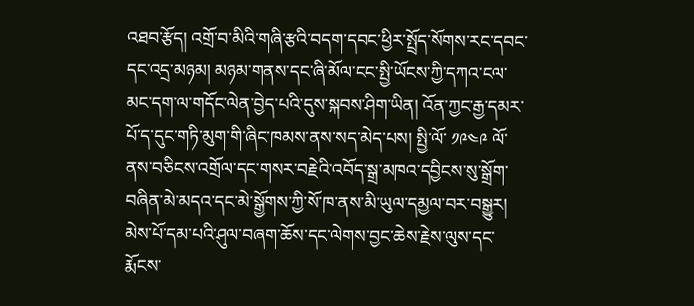འཐབ་རྩོད། འགྲོ་བ་མིའི་གཞི་རྩའི་བདག་དབང་ཕྱིར་སྤྲོད་སོགས་རང་དབང་དང་འདྲ་མཉམ། མཉམ་གནས་དང་ཞི་མོལ་ངང་སྤྱི་ཡོངས་ཀྱི་དཀའ་ངལ་མང་དག་ལ་གདོང་ལེན་བྱེད་པའི་དུས་སྐབས་ཤིག་ཡིན། འོན་ཀྱང་རྒྱ་དམར་པོ་ད་དུང་གཏི་མུག་གི་ཞིང་ཁམས་ནས་སད་མེད་པས། སྤྱི་ལོ་ ༡༩༤༩ ལོ་ནས་བཅིངས་འགྲོལ་དང་གསར་བརྗེའི་འབོད་སྒྲ་མཁའ་དབྱིངས་སུ་སྒྲོག་བཞིན་མེ་མདའ་དང་མེ་སྒྱོགས་ཀྱི་སོ་ཁ་ནས་མི་ཡུལ་དམྱལ་བར་བསྒྱུར། མེས་པོ་དམ་པའི་ཤུལ་བཞག་ཆོས་དང་ལེགས་བྱང་ཆེས་རྗེས་ལུས་དང་རྨོངས་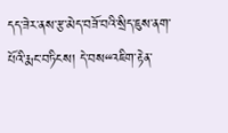དད་ཟེར་ནས་རྩ་མེད་བཟོ་བའི་སྲིད་ཇུས་ནག་པོའི་རྨང་བཏིངས། དེ་བས“འཇིག་རྟེན་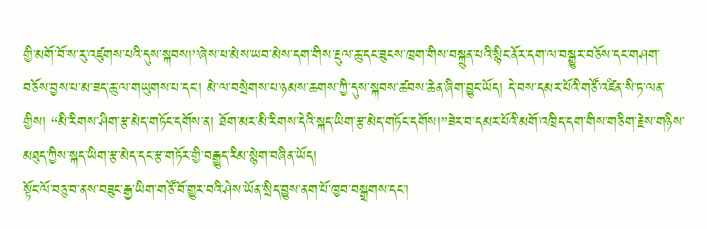གྱི་མགོ་བོ་ས་རུ་འཛུགས་པའི་དུས་སྐབས།’’ཞེས་ཕ་མེས་ཡབ་མེས་དག་གིས་རྔུལ་ཆུ་དང་ཟུངས་ཁྲག་གིས་བསྐྲུན་པའི་སྙིང་ནོར་དག་ལ་བསྒྱུར་བཅོས་དང་གཤག་བཅོས་བྱས་པ་མ་ཟད་ཆུ་ལ་གཡུགས་པ་དང་། མེ་ལ་བསྲེགས་པ་ཉམས་ཆགས་ཀྱི་དུས་སྐབས་ཚབས་ཆེན་ཞིག་བྱུང་ཡོད། དེ་བས་དམར་པོའི་གཙོ་འཛིན་སི་ཏ་ལན་གྱིས། “མི་རིགས་ཤིག་རྩ་མེད་གཏོང་དགོས་ན། ཐོག་མར་མི་རིགས་དེའི་སྐད་ཡིག་རྩ་མེད་གཏོང་དགོས།’’ཟེར་བ་དམར་པོའི་མགོ་འཁྲིད་དག་གིས་གཅིག་རྗེས་གཉིས་མཐུད་ཀྱིས་སྐད་ཡིག་རྩ་མེད་དང་རྩ་གཏོར་གྱི་བརྒྱུད་རིམ་སྙེག་བཞིན་ཡོད།
སྟོང་ལོ་བཅུ་བ་ནས་བཟུང་རྒྱ་ཡིག་གཙོ་བོ་གྱུར་བའི་ཤེས་ཡོན་སྲིད་བྱུས་ནག་པོ་ཁྱབ་བསྒྲགས་དང་།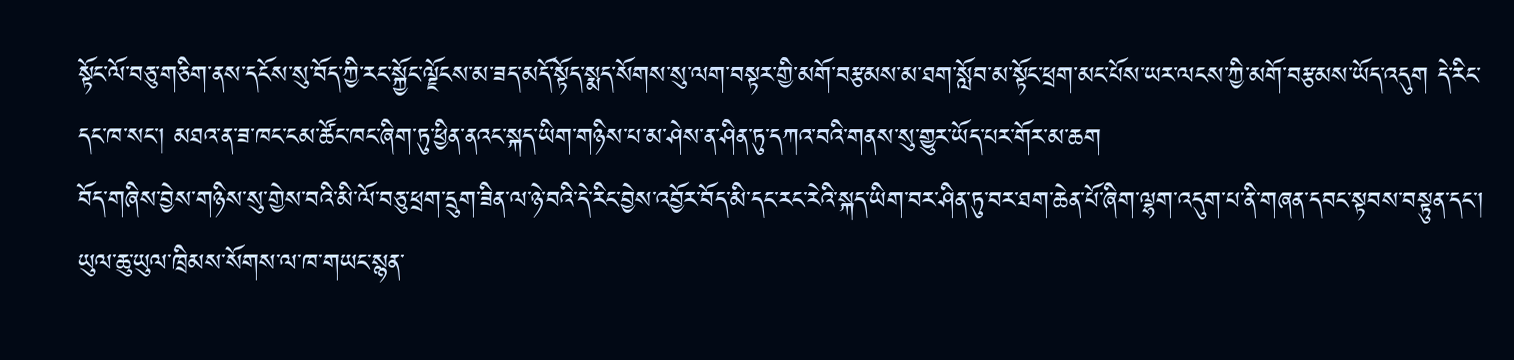སྟོང་ལོ་བཅུ་གཅིག་ནས་དངོས་སུ་བོད་ཀྱི་རང་སྐྱོང་ལྗོངས་མ་ཟད་མདོ་སྟོད་སྨད་སོགས་སུ་ལག་བསྟར་གྱི་མགོ་བརྩམས་མ་ཐག་སློབ་མ་སྟོང་ཕྲག་མང་པོས་ཡར་ལངས་ཀྱི་མགོ་བརྩམས་ཡོད་འདུག དེ་རིང་དང་ཁ་སང་། མཐའ་ན་ཟ་ཁང་ངམ་ཚོང་ཁང་ཞིག་ཏུ་ཕྱིན་ནའང་སྐད་ཡིག་གཉིས་པ་མ་ཤེས་ན་ཤིན་ཏུ་དཀའ་བའི་གནས་སུ་གྱུར་ཡོད་པར་གོར་མ་ཆག
བོད་གཞིས་བྱེས་གཉིས་སུ་གྱེས་བའི་མི་ལོ་བཅུ་ཕྲག་དྲུག་ཟིན་ལ་ཉེ་བའི་དེ་རིང་བྱེས་འབྱོར་བོད་མི་དང་རང་རེའི་སྐད་ཡིག་བར་ཤིན་ཏུ་བར་ཐག་ཆེན་པོ་ཞིག་ལྷག་འདུག་པ་ནི་གཞན་དབང་སྟབས་བསྟུན་དང་། ཡུལ་ཆུ་ཡུལ་ཁྲིམས་སོགས་ལ་ཁ་གཡང་སྙན་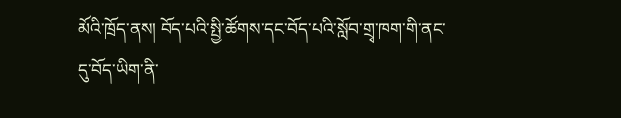མོའི་ཁྲོད་ནས། བོད་པའི་སྤྱི་ཚོགས་དང་བོད་པའི་སློབ་གྲྭ་ཁག་གི་ནང་དུ་བོད་ཡིག་ནི་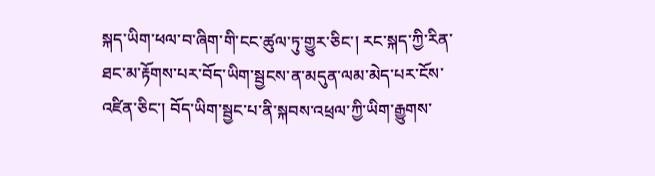སྐད་ཡིག་ཕལ་བ་ཞིག་གི་ངང་ཚུལ་ཏུ་གྱུར་ཅིང་། རང་སྐད་ཀྱི་རིན་ཐང་མ་རྟོགས་པར་བོད་ཡིག་སྦྱངས་ན་མདུན་ལམ་མེད་པར་ངོས་འཛིན་ཅིང་། བོད་ཡིག་སྦྱང་པ་ནི་སྐབས་འཕྲལ་ཀྱི་ཡིག་རྒྱུགས་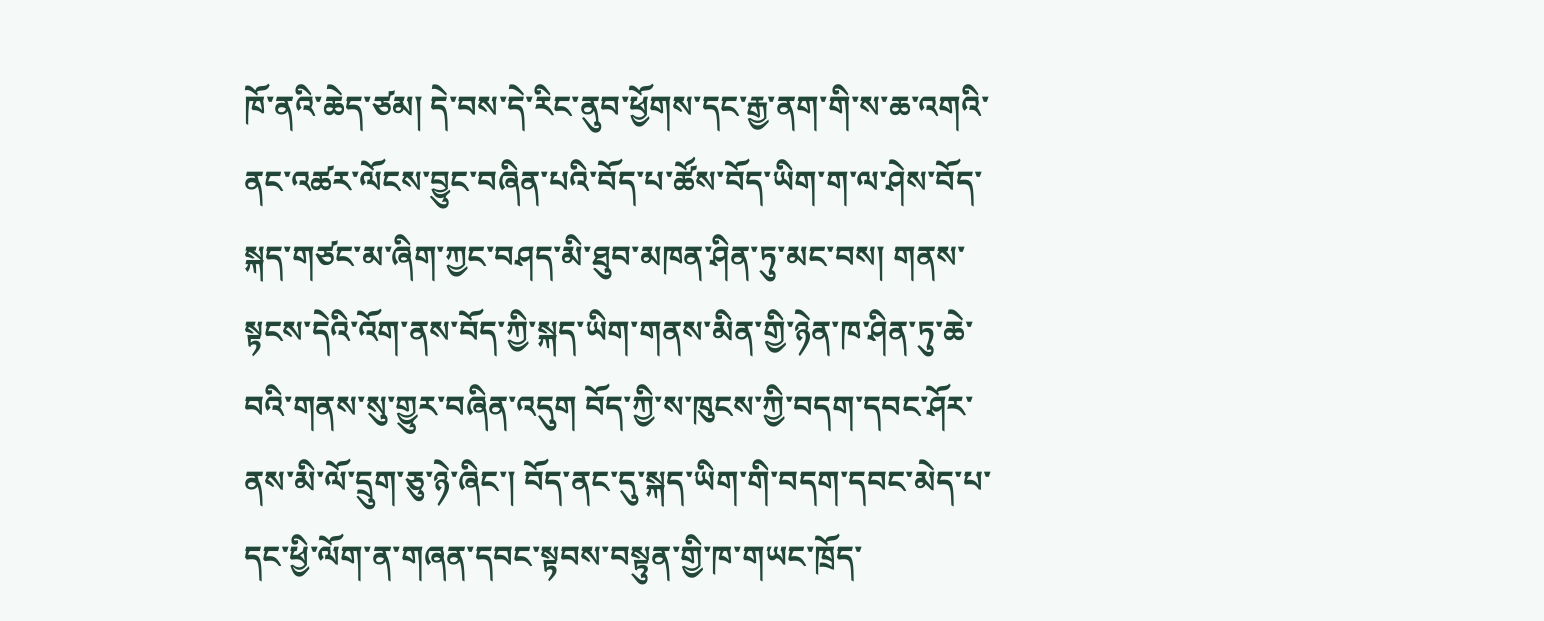ཁོ་ནའི་ཆེད་ཙམ། དེ་བས་དེ་རིང་ནུབ་ཕྱོགས་དང་རྒྱ་ནག་གི་ས་ཆ་འགའི་ནང་འཚར་ལོངས་བྱུང་བཞིན་པའི་བོད་པ་ཚོས་བོད་ཡིག་ག་ལ་ཤེས་བོད་སྐད་གཙང་མ་ཞིག་ཀྱང་བཤད་མི་ཐུབ་མཁན་ཤིན་ཏུ་མང་བས། གནས་སྟངས་དེའི་འོག་ནས་བོད་ཀྱི་སྐད་ཡིག་གནས་མིན་གྱི་ཉེན་ཁ་ཤིན་ཏུ་ཆེ་བའི་གནས་སུ་གྱུར་བཞིན་འདུག བོད་ཀྱི་ས་ཁུངས་ཀྱི་བདག་དབང་ཤོར་ནས་མི་ལོ་དྲུག་ཅུ་ཉེ་ཞིང་། བོད་ནང་དུ་སྐད་ཡིག་གི་བདག་དབང་མེད་པ་དང་ཕྱི་ལོག་ན་གཞན་དབང་སྟབས་བསྟུན་གྱི་ཁ་གཡང་ཁྲོད་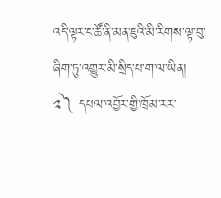འདི་ལྟར་ང་ཚོ་ནི་མན་ཇུའི་མི་རིགས་ལྟ་བུ་ཞིག་ཏུ་འགྱུར་མི་སྲིད་པ་ག་ལ་ཡིན།
༢༽ དཔལ་འབྱོར་གྱི་ཁྲོམ་རར་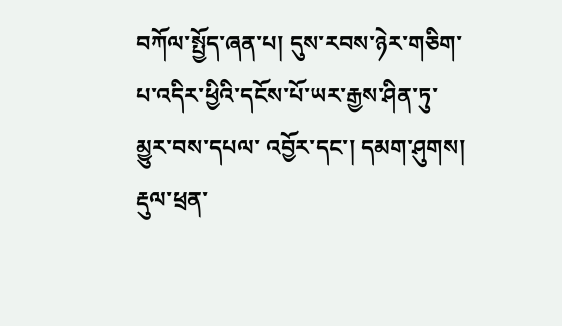བཀོལ་སྤྱོད་ཞན་པ། དུས་རབས་ཉེར་གཅིག་པ་འདིར་ཕྱིའི་དངོས་པོ་ཡར་རྒྱས་ཤིན་ཏུ་མྱུར་བས་དཔལ་ འབྱོར་དང་། དམག་ཤུགས། རྡུལ་ཕྲན་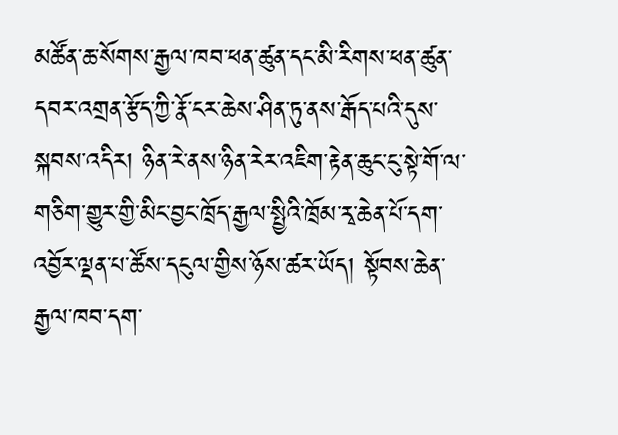མཚོན་ཆ་སོགས་རྒྱལ་ཁབ་ཕན་ཚུན་དང་མི་རིགས་ཕན་ཚུན་དབར་འགྲན་རྩོད་ཀྱི་རྣོ་ངར་ཆེས་ཤིན་ཏུ་ནས་རྒོད་པའི་དུས་སྐབས་འདིར། ཉིན་རེ་ནས་ཉིན་རེར་འཇིག་རྟེན་ཆུང་ངུ་སྟེ་གོ་ལ་གཅིག་གྱུར་གྱི་མིང་བྱང་ཁྲོད་རྒྱལ་སྤྱིའི་ཁྲོམ་རྭ་ཆེན་པོ་དག་འབྱོར་ལྡན་པ་ཚོས་དངུལ་གྱིས་ཉོས་ཚར་ཡོད། སྟོབས་ཆེན་རྒྱལ་ཁབ་དག་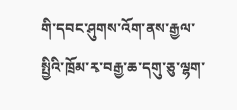གི་དབང་ཤུགས་འོག་ནས་རྒྱལ་སྤྱིའི་ཁྲོམ་རྭ་བརྒྱ་ཆ་དགུ་ཅུ་ལྷག་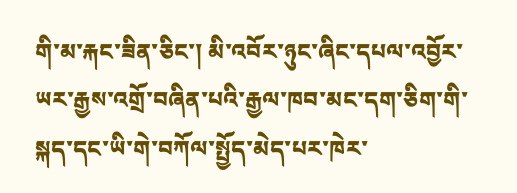གི་མ་རྐང་ཟིན་ཅིང་། མི་འབོར་ཉུང་ཞིང་དཔལ་འབྱོར་ཡར་རྒྱས་འགྲོ་བཞིན་པའི་རྒྱལ་ཁབ་མང་དག་ཅིག་གི་སྐད་དང་ཡི་གེ་བཀོལ་སྤྱོད་མེད་པར་ཁེར་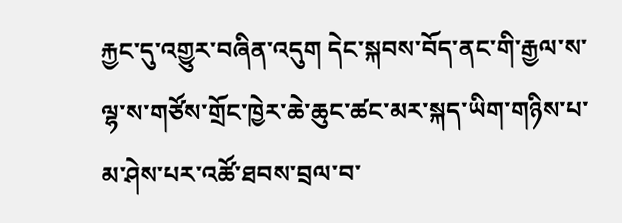རྐྱང་དུ་འགྱུར་བཞིན་འདུག དེང་སྐབས་བོད་ནང་གི་རྒྱལ་ས་ལྷ་ས་གཙོས་གྲོང་ཁྱེར་ཆེ་ཆུང་ཚང་མར་སྐད་ཡིག་གཉིས་པ་མ་ཤེས་པར་འཚོ་ཐབས་བྲལ་བ་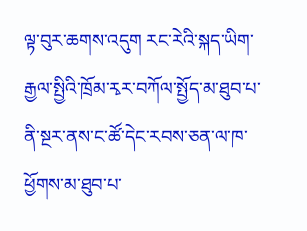ལྟ་བུར་ཆགས་འདུག རང་རེའི་སྐད་ཡིག་རྒྱལ་སྤྱིའི་ཁྲོམ་རྭར་བཀོལ་སྤྱོད་མ་ཐུབ་པ་ནི་སྔར་ནས་ང་ཚོ་དེང་རབས་ཅན་ལ་ཁ་ཕྱོགས་མ་ཐུབ་པ་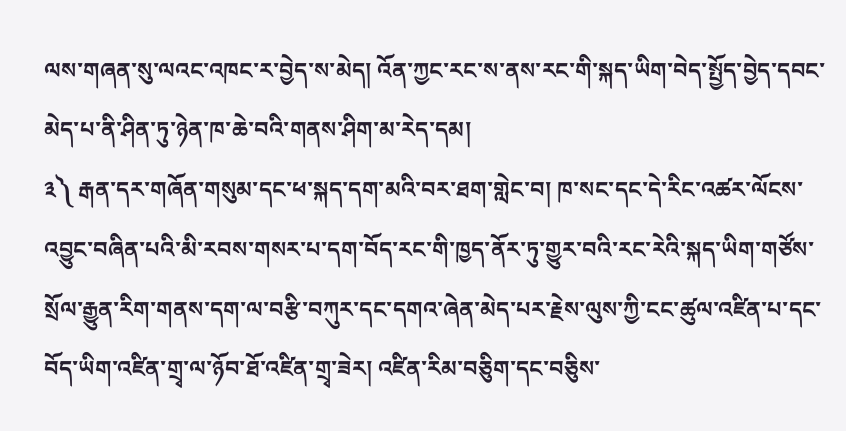ལས་གཞན་སུ་ལའང་འཁང་ར་བྱེད་ས་མེད། འོན་ཀྱང་རང་ས་ནས་རང་གི་སྐད་ཡིག་བེད་སྤྱོད་བྱེད་དབང་མེད་པ་ནི་ཤིན་ཏུ་ཉེན་ཁ་ཆེ་བའི་གནས་ཤིག་མ་རེད་དམ།
༣༽ རྒན་དར་གཞོན་གསུམ་དང་ཕ་སྐད་དག་མའི་བར་ཐག་གླེང་བ། ཁ་སང་དང་དེ་རིང་འཚར་ལོངས་འབྱུང་བཞིན་པའི་མི་རབས་གསར་པ་དག་བོད་རང་གི་ཁྱད་ནོར་ཏུ་གྱུར་བའི་རང་རེའི་སྐད་ཡིག་གཙོས་སྲོལ་རྒྱུན་རིག་གནས་དག་ལ་བརྩི་བཀུར་དང་དགའ་ཞེན་མེད་པར་རྗེས་ལུས་ཀྱི་ངང་ཚུལ་འཛིན་པ་དང་བོད་ཡིག་འཛིན་གྲྭ་ལ་ཉོབ་ཐོ་འཛིན་གྲྭ་ཟེར། འཛིན་རིམ་བཅིུག་དང་བཅིུས་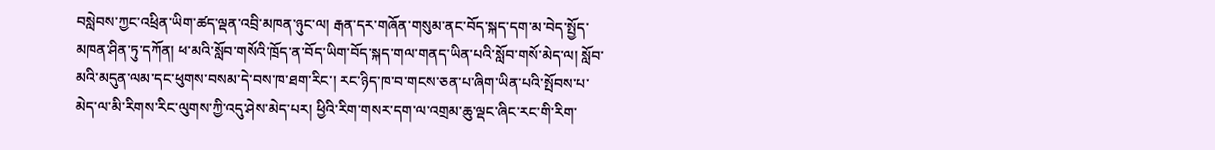བསླེབས་ཀྱང་འཕྲིན་ཡིག་ཚད་ལྡན་འབྲི་མཁན་ཉུང་ལ། རྒན་དར་གཞོན་གསུམ་ནང་བོད་སྐད་དག་མ་བེད་སྤྱོད་མཁན་ཤིན་ཏུ་དཀོན། ཕ་མའི་སློབ་གསོའི་ཁྲོད་ན་བོད་ཡིག་བོད་སྐད་གལ་གནད་ཡིན་པའི་སློབ་གསོ་མེད་ལ། སློབ་མའི་མདུན་ལམ་དང་ཕུགས་བསམ་དེ་བས་ཁ་ཐག་རིང་། རང་ཉིད་ཁ་བ་གངས་ཅན་པ་ཞིག་ཡིན་པའི་སྤོབས་པ་མེད་ལ་མི་རིགས་རིང་ལུགས་ཀྱི་འདུ་ཤེས་མེད་པར། ཕྱིའི་རིག་གསར་དག་ལ་འགྲམ་ཆུ་ལྡང་ཞིང་རང་གི་རིག་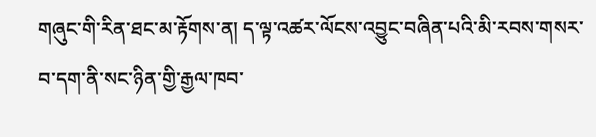གཞུང་གི་རིན་ཐང་མ་རྟོགས་ན། ད་ལྟ་འཚར་ལོངས་འབྱུང་བཞིན་པའི་མི་རབས་གསར་བ་དག་ནི་སང་ཉིན་གྱི་རྒྱལ་ཁབ་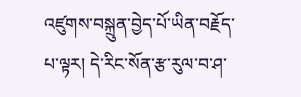འཛུགས་བསྐྲུན་བྱེད་པོ་ཡིན་བརྗོད་པ་ལྟར། དེ་རིང་སོན་རྩ་རུལ་བ་ཤ་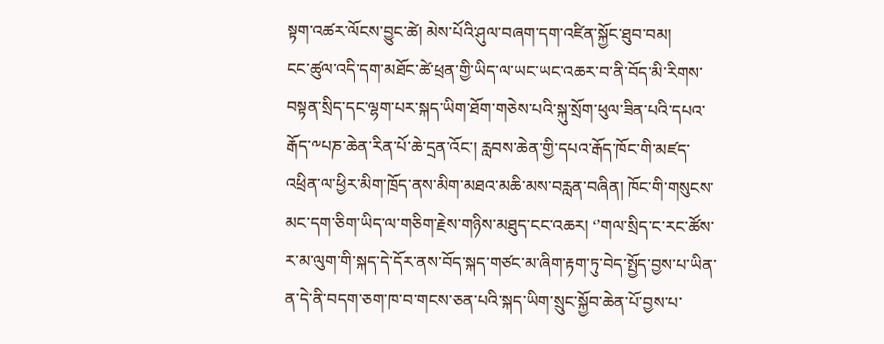སྟག་འཚར་ལོངས་བྱུང་ཚེ། མེས་པོའི་ཤུལ་བཞག་དག་འཛིན་སྐྱོང་ཐུབ་བམ།
ངང་ཚུལ་འདི་དག་མཐོང་ཚེ་ཕྲན་གྱི་ཡིད་ལ་ཡང་ཡང་འཆར་བ་ནི་བོད་མི་རིགས་བསྟན་སྲིད་དང་ལྷག་པར་སྐད་ཡིག་ཐོག་གཅེས་པའི་སྐུ་སྲོག་ཕུལ་ཟིན་པའི་དཔའ་རྒོད་༸པཎ་ཆེན་རིན་པོ་ཆེ་དྲན་འོང་། རླབས་ཆེན་གྱི་དཔའ་རྒོད་ཁོང་གི་མཛད་འཕྲིན་ལ་ཕྱིར་མིག་ཁྲོད་ནས་མིག་མཐའ་མཆི་མས་བརླན་བཞིན། ཁོང་གི་གསུངས་མང་དག་ཅིག་ཡིད་ལ་གཅིག་རྗེས་གཉིས་མཐུད་ངང་འཆར། ‘’གལ་སྲིད་ང་རང་ཚོས་ར་མ་ལུག་གི་སྐད་དེ་དོར་ནས་བོད་སྐད་གཙང་མ་ཞིག་རྟག་ཏུ་བེད་སྤྱོད་བྱས་པ་ཡིན་ན་དེ་ནི་བདག་ཅག་ཁ་བ་གངས་ཅན་པའི་སྐད་ཡིག་སྲུང་སྐྱོབ་ཆེན་པོ་བྱས་པ་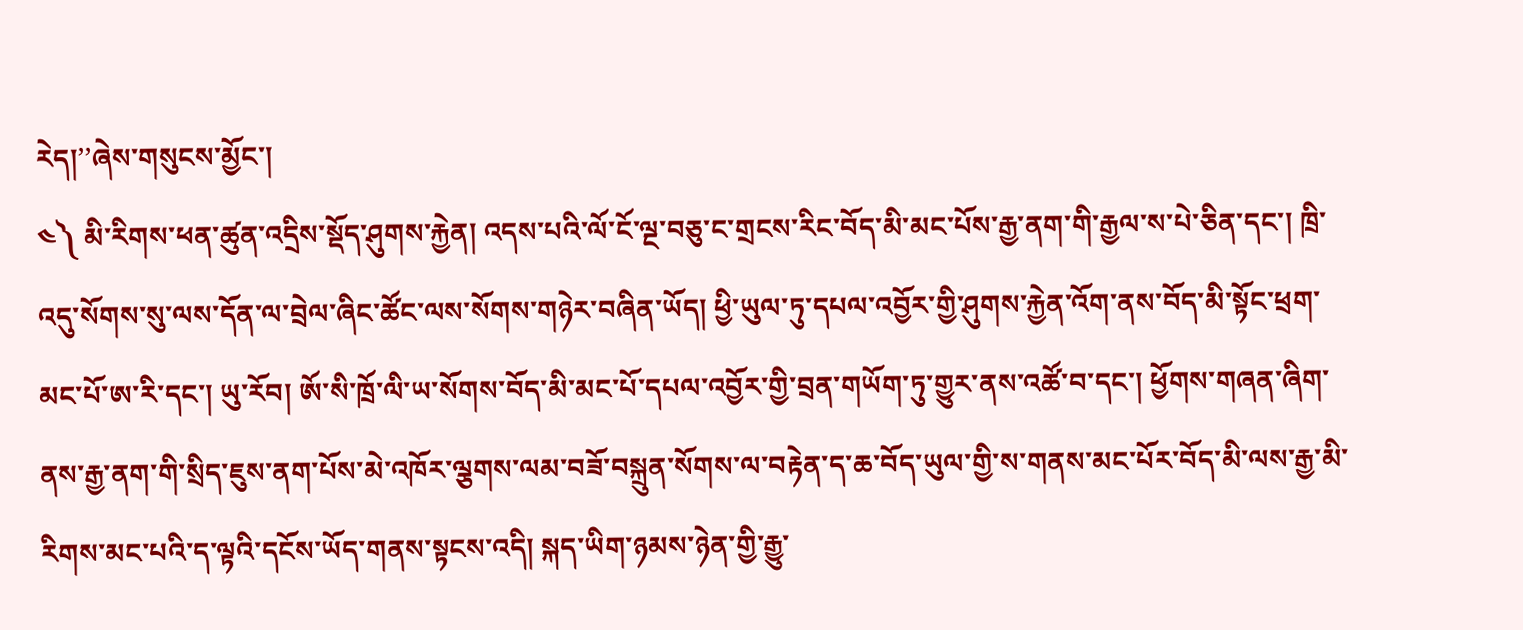རེད།’’ཞེས་གསུངས་མྱོང་།
༤༽ མི་རིགས་ཕན་ཚུན་འདྲིས་སྡོད་ཤུགས་རྐྱེན། འདས་པའི་ལོ་ངོ་ལྔ་བཅུ་ང་གྲངས་རིང་བོད་མི་མང་པོས་རྒྱ་ནག་གི་རྒྱལ་ས་པེ་ཅིན་དང་། ཁྲི་འདུ་སོགས་སུ་ལས་དོན་ལ་བྲེལ་ཞིང་ཚོང་ལས་སོགས་གཉེར་བཞིན་ཡོད། ཕྱི་ཡུལ་ཏུ་དཔལ་འབྱོར་གྱི་ཤུགས་རྐྱེན་འོག་ནས་བོད་མི་སྟོང་ཕྲག་མང་པོ་ཨ་རི་དང་། ཡུ་རོབ། ཨོ་སི་ཁྲོ་ལི་ཡ་སོགས་བོད་མི་མང་པོ་དཔལ་འབྱོར་གྱི་བྲན་གཡོག་ཏུ་གྱུར་ནས་འཚོ་བ་དང་། ཕྱོགས་གཞན་ཞིག་ནས་རྒྱ་ནག་གི་སྲིད་ཇུས་ནག་པོས་མེ་འཁོར་ལྕགས་ལམ་བཟོ་བསྐྲུན་སོགས་ལ་བརྟེན་ད་ཆ་བོད་ཡུལ་གྱི་ས་གནས་མང་པོར་བོད་མི་ལས་རྒྱ་མི་རིགས་མང་པའི་ད་ལྟའི་དངོས་ཡོད་གནས་སྟངས་འདི། སྐད་ཡིག་ཉམས་ཉེན་གྱི་རྒྱུ་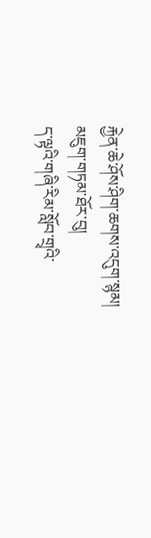རྐྱེན་ཆེ་ཤོས་ཤིག་ཆགས་འདུག་སྙམ།
མཇུག་གཏམ་ཐོར་བུ།
ད་ལྟའི་གཞི་རིམ་སློབ་གྲྭའི་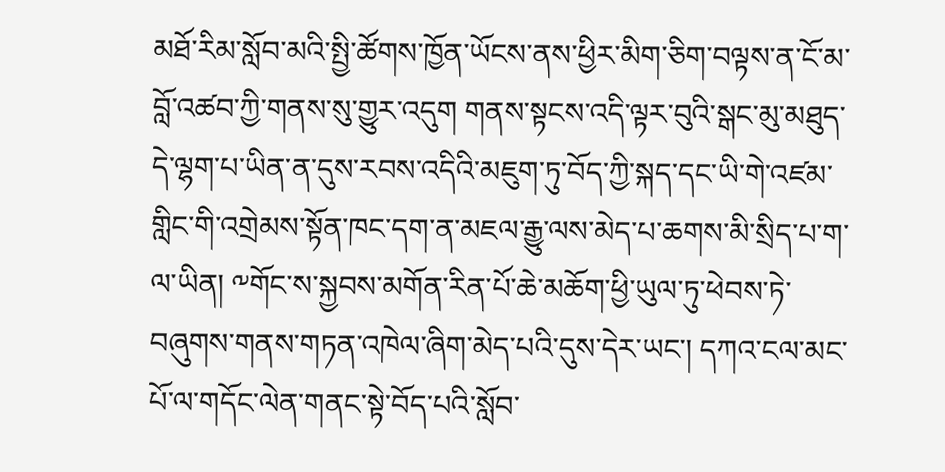མཐོ་རིམ་སློབ་མའི་སྤྱི་ཚོགས་ཁྱོན་ཡོངས་ནས་ཕྱིར་མིག་ཅིག་བལྟས་ན་ངོ་མ་བློ་འཚབ་ཀྱི་གནས་སུ་གྱུར་འདུག གནས་སྟངས་འདི་ལྟར་བུའི་སྒང་མུ་མཐུད་དེ་ལྷག་པ་ཡིན་ན་དུས་རབས་འདིའི་མཇུག་ཏུ་བོད་ཀྱི་སྐད་དང་ཡི་གེ་འཛམ་གླིང་གི་འགྲེམས་སྟོན་ཁང་དག་ན་མཇལ་རྒྱུ་ལས་མེད་པ་ཆགས་མི་སྲིད་པ་ག་ལ་ཡིན། ༸གོང་ས་སྐྱབས་མགོན་རིན་པོ་ཆེ་མཆོག་ཕྱི་ཡུལ་ཏུ་ཕེབས་ཏེ་བཞུགས་གནས་གཏན་འཁེལ་ཞིག་མེད་པའི་དུས་དེར་ཡང་། དཀའ་ངལ་མང་པོ་ལ་གདོང་ལེན་གནང་སྟེ་བོད་པའི་སློབ་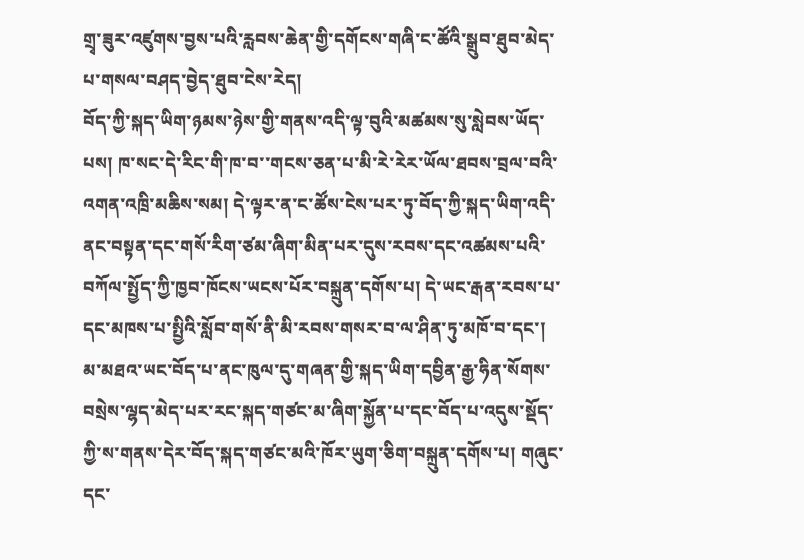གྲྭ་ཟུར་འཛུགས་བྱས་པའི་རླབས་ཆེན་གྱི་དགོངས་གཞི་ང་ཚོའི་སྒྲུབ་ཐུབ་མེད་པ་གསལ་བཤད་བྱེད་ཐུབ་ངེས་རེད།
བོད་ཀྱི་སྐད་ཡིག་ཉམས་ཉེས་གྱི་གནས་འདི་ལྟ་བུའི་མཚམས་སུ་སླེབས་ཡོད་པས། ཁ་སང་དེ་རིང་གི་ཁ་བ་་གངས་ཅན་པ་མི་རེ་རེར་ཡོལ་ཐབས་བྲལ་བའི་འགན་འཁྲི་མཆིས་སམ། དེ་ལྟར་ན་ང་ཚོས་ངེས་པར་ཏུ་བོད་ཀྱི་སྐད་ཡིག་འདི་ནང་བསྟན་དང་གསོ་རིག་ཙམ་ཞིག་མིན་པར་དུས་རབས་དང་འཚམས་པའི་བཀོལ་སྤྱོད་ཀྱི་ཁྱབ་ཁོངས་ཡངས་པོར་བསྐྲུན་དགོས་པ། དེ་ཡང་རྒན་རབས་པ་དང་མཁས་པ་སྤྱིའི་སློབ་གསོ་ནི་མི་རབས་གསར་བ་ལ་ཤིན་ཏུ་མཁོ་བ་དང་། མ་མཐའ་ཡང་བོད་པ་ནང་ཁུལ་དུ་གཞན་གྱི་སྐད་ཡིག་དབྱིན་རྒྱ་ཧིན་སོགས་བསྲེས་ལྷད་མེད་པར་རང་སྐད་གཙང་མ་ཞིག་སྐྱོན་པ་དང་བོད་པ་འདུས་སྡོད་ཀྱི་ས་གནས་དེར་བོད་སྐད་གཙང་མའི་ཁོར་ཡུག་ཅིག་བསྐྲུན་དགོས་པ། གཞུང་དང་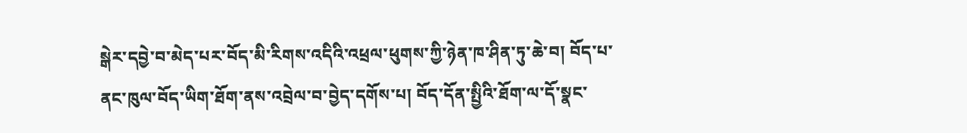སྒེར་དབྱེ་བ་མེད་པར་བོད་མི་རིགས་འདིའི་འཕྲལ་ཕུགས་ཀྱི་ཉེན་ཁ་ཤིན་ཏུ་ཆེ་བ། བོད་པ་ནང་ཁུལ་བོད་ཡིག་ཐོག་ནས་འབྲེལ་བ་བྱེད་དགོས་པ། བོད་དོན་སྤྱིའི་ཐོག་ལ་དོ་སྣང་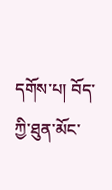དགོས་པ། བོད་ཀྱི་ཐུན་མོང་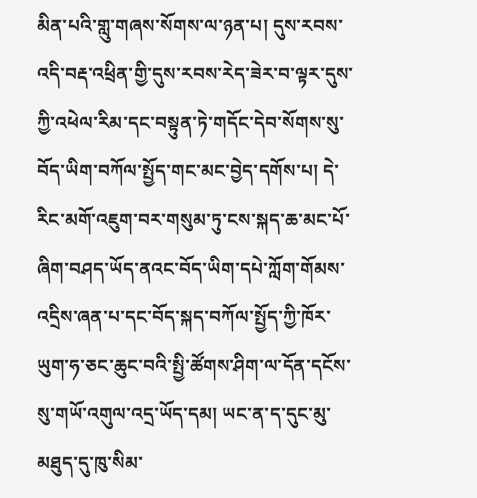མིན་པའི་གླུ་གཞས་སོགས་ལ་ཉན་པ། དུས་རབས་འདི་བརྡ་འཕྲིན་གྱི་དུས་རབས་རེད་ཟེར་བ་ལྟར་དུས་ཀྱི་འཕེལ་རིམ་དང་བསྟུན་ཏེ་གདོང་དེབ་སོགས་སུ་བོད་ཡིག་བཀོལ་སྤྱོད་གང་མང་བྱེད་དགོས་པ། དེ་རིང་མགོ་འཇུག་བར་གསུམ་ཏུ་ངས་སྐད་ཆ་མང་པོ་ཞིག་བཤད་ཡོད་ནའང་བོད་ཡིག་དཔེ་ཀློག་གོམས་འདྲིས་ཞན་པ་དང་བོད་སྐད་བཀོལ་སྤྱོད་ཀྱི་ཁོར་ཡུག་ཧ་ཅང་ཆུང་བའི་སྤྱི་ཚོགས་ཤིག་ལ་དོན་དངོས་སུ་གཡོ་འགུལ་འདྲ་ཡོད་དམ། ཡང་ན་ད་དུང་མུ་མཐུད་དུ་ཁུ་སིམ་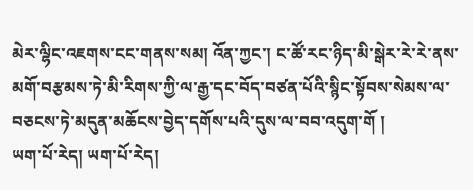མེར་ལྷིང་འཇགས་ངང་གནས་སམ། འོན་ཀྱང་། ང་ཚོ་རང་ཉིད་མི་སྒེར་རེ་རེ་ནས་མགོ་བརྩམས་ཏེ་མི་རིགས་ཀྱི་ལ་རྒྱ་དང་བོད་བཙན་པོའི་སྙིང་སྟོབས་སེམས་ལ་བཅངས་ཏེ་མདུན་མཆོངས་བྱེད་དགོས་པའི་དུས་ལ་བབ་འདུག་གོ །
ཡག་པོ་རེད། ཡག་པོ་རེད།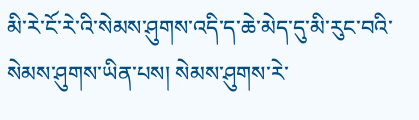མི་རེ་ངོ་རེ་འི་སེམས་ཤུགས་འདི་ད་ཆེ་མེད་དུ་མི་རུང་བའི་སེམས་ཤུགས་ཡིན་པས། སེམས་ཤུགས་རེ་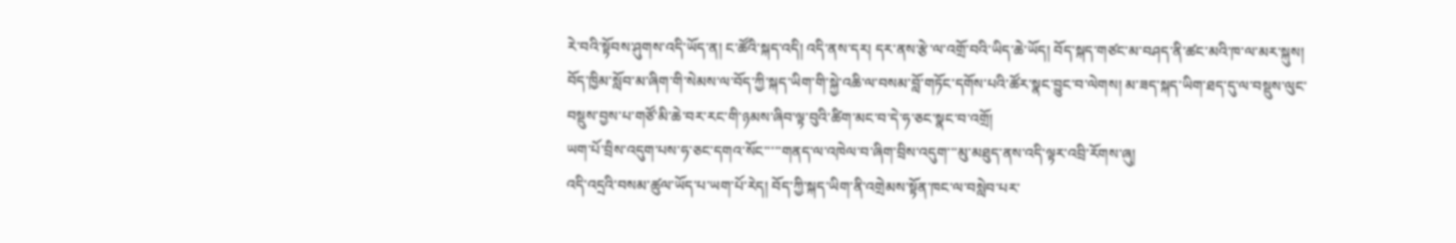རེ་བའི་སྟོབས་ཤུགས་འདི་ཡོད་ན། ང་ཚོའི་སྐད་འདི། འདི་ནས་དར། དར་ནས་རྩེ་ལ་འགྲོ་བའི་ཡིད་ཆེ་ཡོད། བོད་སྐད་གཙང་མ་བཤད་ནི་ཚང་མའི་ཁ་ལ་མར་སྐུས།
བོད་ཁྱིམ་སློབ་མ་ཞིག་གི་སེམས་ལ་བོད་ཀྱི་སྐད་ཡིག་གི་སྐྱེ་འཆི་ལ་བསམ་བློ་གཏོང་དགོས་པའི་ཚོར་སྣང་བྱུང་བ་ལེགས། མ་ཟད་སྐད་ཡིག་ཐད་དུ་ལ་བསྡུས་ལུང་བསྡུས་བྱས་པ་གཙོ་མི་ཆེ་བར་རང་གི་ཉམས་ཞིབ་ལྟ་བུའི་ཚིག་མང་བ་དེ་ཧ་ཅང་སྣང་བ་འགྲོ།
ཡག་པོ་བྲིས་འདུག་པས་ཧ་ཅང་དགའ་སོང་་་་་གནད་ལ་འཁེལ་བ་ཞིག་བྲིས་འདུག་་་མུ་མཐུད་ནས་འདི་ལྟར་འབྲི་རོགས་ཞུ།
འདི་འདྲའི་བསམ་ཚུལ་ཡོད་པ་ཡག་པོ་རེད། བོད་ཀྱི་སྐད་ཡིག་ནི་འགྲེམས་སྟོན་ཁང་ལ་བསླེབ་པར་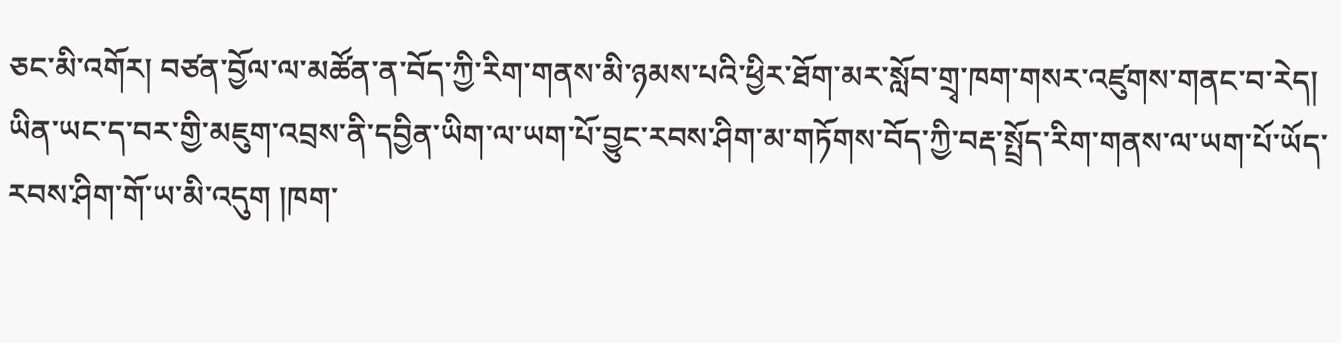ཅང་མི་འགོར། བཙན་བྱོལ་ལ་མཚོན་ན་བོད་ཀྱི་རིག་གནས་མི་ཉམས་པའི་ཕྱིར་ཐོག་མར་སློབ་གྲྭ་ཁག་གསར་འཛུགས་གནང་བ་རེད། ཡིན་ཡང་ད་བར་གྱི་མཇུག་འབྲས་ནི་དབྱིན་ཡིག་ལ་ཡག་པོ་བྱུང་རབས་ཤིག་མ་གཏོགས་བོད་ཀྱི་བརྡ་སྤྲོད་རིག་གནས་ལ་ཡག་པོ་ཡོད་རབས་ཤིག་གོ་ཡ་མི་འདུག །ཁག་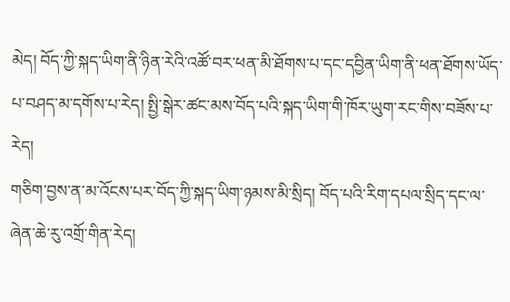མེད། བོད་ཀྱི་སྐད་ཡིག་ནི་ཉིན་རེའི་འཚོ་བར་ཕན་མི་ཐོགས་པ་དང་དབྱིན་ཡིག་ནི་ཕན་ཐོགས་ཡོད་པ་བཤད་མ་དགོས་པ་རེད། སྤྱི་སྒེར་ཚང་མས་བོད་པའི་སྐད་ཡིག་གི་ཁོར་ཡུག་རང་གིས་བཟོས་པ་རེད།
གཅིག་བྱས་ན་མ་འོངས་པར་བོད་ཀྱི་སྐད་ཡིག་ཉམས་མི་སྲིད། བོད་པའི་རིག་དཔལ་སྲིད་དང་ལ་ཞེན་ཆེ་རུ་འགྲོ་གིན་རེད།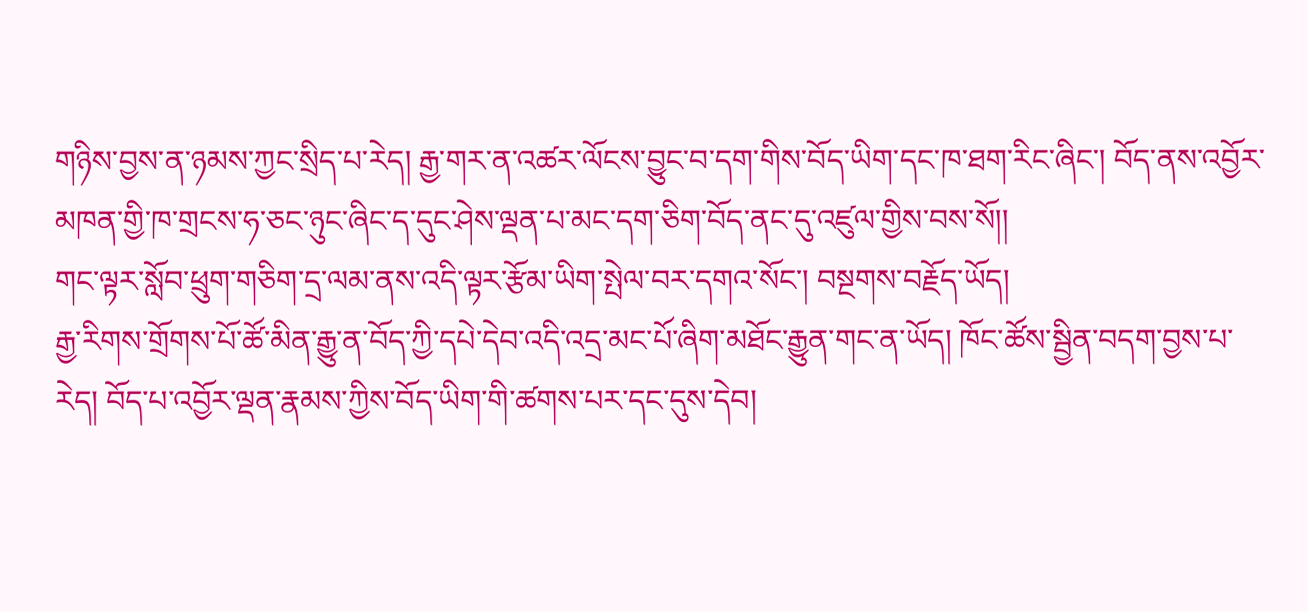གཉིས་བྱས་ན་ཉམས་ཀྱང་སྲིད་པ་རེད། རྒྱ་གར་ན་འཚར་ལོངས་བྱུང་བ་དག་གིས་བོད་ཡིག་དང་ཁ་ཐག་རིང་ཞིང་། བོད་ནས་འབྱོར་མཁན་གྱི་ཁ་གྲངས་ཧ་ཅང་ཉུང་ཞིང་ད་དུང་ཤེས་ལྡན་པ་མང་དག་ཅིག་བོད་ནང་དུ་འཛུལ་གྱིས་བས་སོ།།
གང་ལྟར་སློབ་ཕྲུག་གཅིག་དྲ་ལམ་ནས་འདི་ལྟར་རྩོམ་ཡིག་སྤེལ་བར་དགའ་སོང་། བསྔགས་བརྗོད་ཡོད།
རྒྱ་རིགས་གྲོགས་པོ་ཚོ་མིན་རྒྱུ་ན་བོད་ཀྱི་དཔེ་དེབ་འདི་འདྲ་མང་པོ་ཞིག་མཐོང་རྒྱུན་གང་ན་ཡོད། ཁོང་ཚོས་སྦྱིན་བདག་བྱས་པ་རེད། བོད་པ་འབྱོར་ལྡན་རྣམས་ཀྱིས་བོད་ཡིག་གི་ཚགས་པར་དང་དུས་དེབ།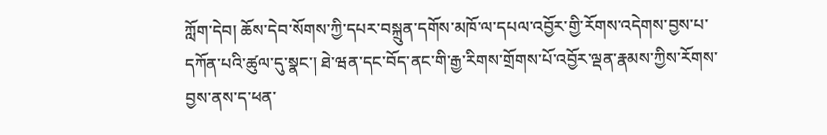ཀློག་དེབ། ཆོས་དེབ་སོགས་ཀྱི་དཔར་བསྐྲུན་དགོས་མཁོ་ལ་དཔལ་འབྱོར་གྱི་རོགས་འདེགས་བྱས་པ་དཀོན་པའི་ཚུལ་དུ་སྣང་། ཐེ་ཝན་དང་བོད་ནང་གི་རྒྱ་རིགས་གྲོགས་པོ་འབྱོར་ལྡན་རྣམས་ཀྱིས་རོགས་བྱས་ནས་ད་ཕན་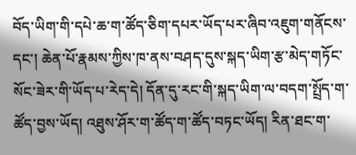བོད་ཡིག་གི་དཔེ་ཆ་ག་ཚོད་ཅིག་དཔར་ཡོད་པར་ཞིབ་འཇུག་གནོངས་དང་། ཆེན་པོ་རྣམས་ཀྱིས་ཁ་ནས་བཤད་དུས་སྐད་ཡིག་རྩ་མེད་གཏོང་སོང་ཟེར་གི་ཡོད་པ་རེད་དེ། དོན་དུ་རང་གི་སྐད་ཡིག་ལ་བདག་སྤྲོད་ག་ཚོད་བྱས་ཡོད། འཐུས་ཤོར་ག་ཚོད་ག་ཚོད་བཏང་ཡོད། རིན་ཐང་ག་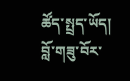ཚོད་སྤྲད་ཡོད། བློ་གཟུ་བོར་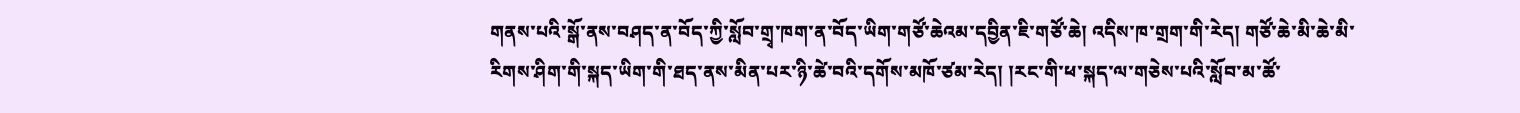གནས་པའི་སྒོ་ནས་བཤད་ན་བོད་ཀྱི་སློབ་གྲྭ་ཁག་ན་བོད་ཡིག་གཙོ་ཆེའམ་དབྱིན་ཇི་གཙོ་ཆེ། འདིས་ཁ་གྲག་གི་རེད། གཙོ་ཆེ་མི་ཆེ་མི་རིགས་ཤིག་གི་སྐད་ཡིག་གི་ཐད་ནས་མིན་པར་ཉི་ཚེ་བའི་དགོས་མཁོ་ཙམ་རེད། །རང་གི་ཕ་སྐད་ལ་གཅེས་པའི་སློབ་མ་ཚོ་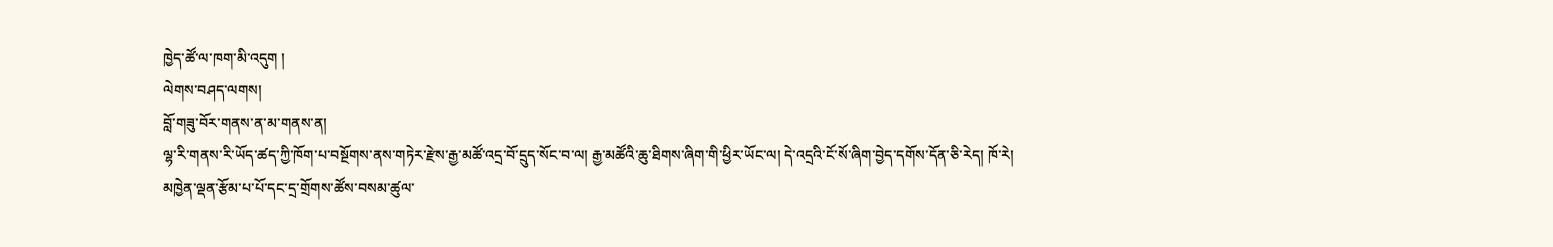ཁྱེད་ཚོ་ལ་ཁག་མི་འདུག །
ལེགས་བཤད་ལགས།
བློ་གཟུ་བོར་གནས་ན་མ་གནས་ན།
ལྷ་རི་གནས་རི་ཡོད་ཚད་ཀྱི་ཁོག་པ་བསྔོགས་ནས་གཏེར་རྫེས་རྒྱ་མཚོ་འདྲ་བོ་དྲུད་སོང་བ་ལ། རྒྱ་མཚོའི་ཆུ་ཐིགས་ཞིག་གི་ཕྱིར་ཡོང་ལ། དེ་འདྲའི་ངོ་སོ་ཞིག་བྱེད་དགོས་དོན་ཅི་རེད། ཁོ་རེ།
མཁྱེན་ལྡན་རྩོམ་པ་པོ་དང་དྲ་གྲོགས་ཚོས་བསམ་ཚུལ་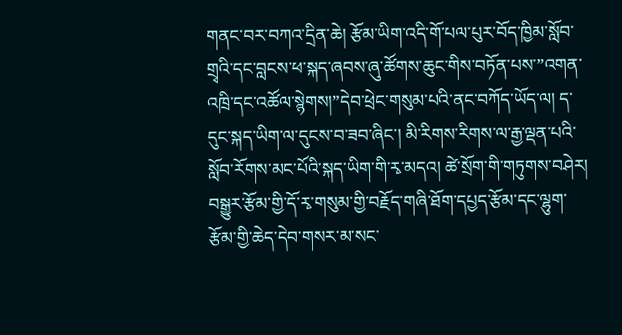གནང་བར་བཀའ་དྲིན་ཆེ། རྩོམ་ཡིག་འདི་གོ་པལ་པུར་བོད་ཁྱིམ་སློབ་གྲྭའི་དང་བླངས་ཕ་སྐད་ཞབས་ཞུ་ཚོགས་ཆུང་གིས་བཏོན་པས་”འགན་འཁྲི་དང་འཚོལ་སྙེགས།”དེབ་ཕྲེང་གསུམ་པའི་ནང་བཀོད་ཡོད་ལ། ད་དུང་སྐད་ཡིག་ལ་དུངས་བ་ཟབ་ཞིང་། མི་རིགས་རིགས་ལ་རྒྱ་ལྡན་པའི་སློབ་རོགས་མང་པོའི་སྐད་ཡིག་གི་རྭ་མདའ། ཚེ་སྲོག་གི་གཏུགས་བཤེར། བསྒྱུར་རྩོམ་གྱི་དོ་རྭ་གསུམ་གྱི་བརྗོད་གཞི་ཐོག་དཔྱད་རྩོམ་དང་ལྷུག་རྩོམ་གྱི་ཆེད་དེབ་གསར་མ་སང་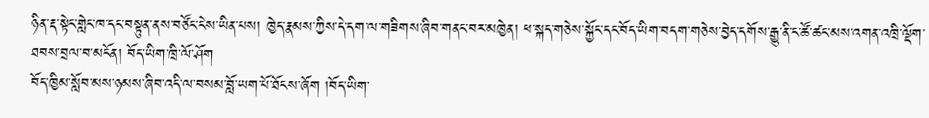ཉིན་རྡ་སྟེང་གླེང་ཁ་དང་བསྟུན་ནས་བཙོང་ངེས་ཡིན་པས། ཁྱེད་རྣམས་ཀྱིས་དེ་དག་ལ་གཟིགས་ཞིབ་གནང་བར་མཁྱེན། ཕ་སྐད་གཅེས་སྐྱོང་དང་བོད་ཡིག་བདག་གཅེས་བྱེད་དགོས་རྒྱུ་ནི་ང་ཚོ་ཚང་མས་འགན་འཁྲི་ལྡོག་ཐབས་བྲལ་བ་མངོན། བོད་ཡིག་ཁྲི་ལོ་ཤོག
བོད་ཁྱིམ་སློབ་མས་ཉམས་ཞིབ་འདི་ལ་བསམ་བློ་ཡག་པོ་ཐོངས་ཞོག །བོད་ཡིག་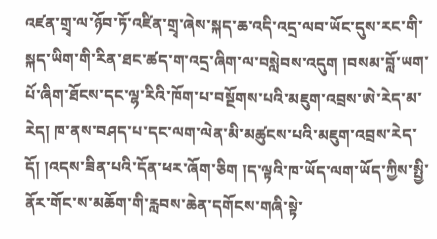འཛན་གྲྭ་ལ་ཉོབ་ཏོ་འཛིན་གྲྭ་ཞེས་སྐད་ཆ་འདི་འདྲ་ལབ་ཡོང་དུས་རང་གི་སྐད་ཡིག་གི་རིན་ཐང་ཚད་ག་འདྲ་ཞིག་ལ་བསླེབས་འདུག །བསམ་བློ་ཡག་པོ་ཞིག་ཐོངས་དང་ལྷ་རིའི་ཁོག་པ་བསྔོགས་པའི་མཇུག་འབྲས་ཨེ་རེད་མ་རེད། ཁ་ནས་བཤད་པ་དང་ལག་ལེན་མི་མཚུངས་པའི་མཇུག་འབྲས་རེད་དོ། །འདས་ཟིན་པའི་དོན་ཕར་ཞོག་ཅིག །ད་ལྟའི་ཁ་ཡོད་ལག་ཡོད་ཀྱིས་སྤྱི་ནོར་གོང་ས་མཆོག་གི་རླབས་ཆེན་དགོངས་གཞི་སྟེ་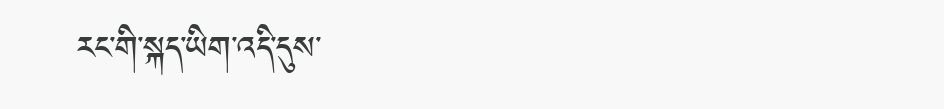རང་གི་སྐད་ཡིག་འདི་དུས་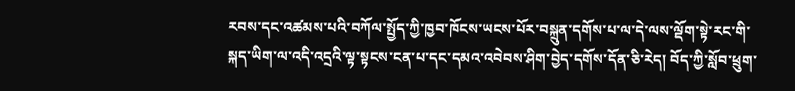རབས་དང་འཚམས་པའི་བཀོལ་སྤྱོད་ཀྱི་ཁྱབ་ཁོངས་ཡངས་པོར་བསྐྲུན་དགོས་པ་ལ་དེ་ལས་ལྡོག་སྟེ་རང་གི་སྐད་ཡིག་ལ་འདི་འདྲའི་ལྟ་སྟངས་ངན་པ་དང་དམའ་འབེབས་ཤིག་བྱེད་དགོས་དོན་ཅི་རེད། བོད་ཀྱི་སློབ་ཕྲུག་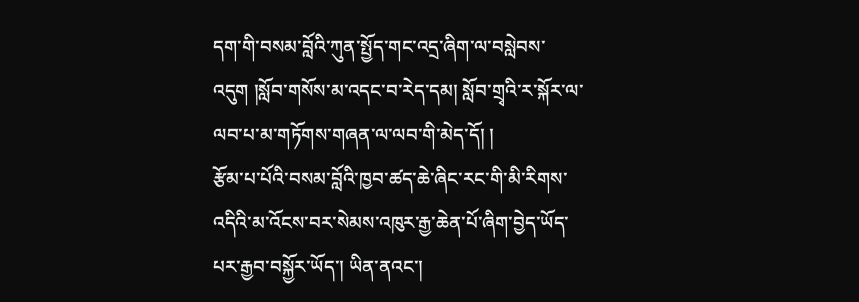དག་གི་བསམ་བློའི་ཀུན་སྤྱོད་གང་འདྲ་ཞིག་ལ་བསླེབས་འདུག །སློབ་གསོས་མ་འདང་བ་རེད་དམ། སློབ་གྲྭའི་ར་སྐོར་ལ་ལབ་པ་མ་གཏོགས་གཞན་ལ་ལབ་གི་མེད་དོ། །
རྩོམ་པ་པོའི་བསམ་བློའི་ཁྱབ་ཚད་ཆེ་ཞིང་རང་གི་མི་རིགས་འདིའི་མ་འོངས་བར་སེམས་འཁུར་རྒྱ་ཆེན་པོ་ཞིག་བྱེད་ཡོད་པར་རྒྱབ་བསྐྱོར་ཡོད་། ཡིན་ནའང་།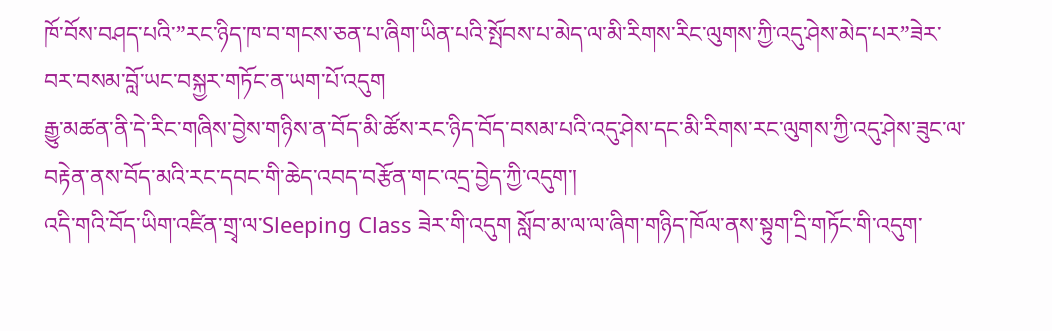ཁོ་བོས་བཤད་པའི་”རང་ཉིད་ཁ་བ་གངས་ཅན་པ་ཞིག་ཡིན་པའི་སྤོབས་པ་མེད་ལ་མི་རིགས་རིང་ལུགས་ཀྱི་འདུ་ཤེས་མེད་པར”ཟེར་བར་བསམ་བློ་ཡང་བསྐྱར་གཏོང་ན་ཡག་པོ་འདུག
རྒྱུ་མཚན་ནི་དེ་རིང་གཞིས་བྱེས་གཉིས་ན་བོད་མི་ཚོས་རང་ཉིད་བོད་བསམ་པའི་འདུ་ཤེས་དང་མི་རིགས་རང་ལུགས་ཀྱི་འདུ་ཤེས་ཟུང་ལ་བརྟེན་ནས་བོད་མའི་རང་དབང་གི་ཆེད་འབད་བརྩོན་གང་འདྲ་བྱེད་ཀྱི་འདུག་།
འདི་གའི་བོད་ཡིག་འཛིན་གྲྭ་ལ་Sleeping Class ཟེར་གི་འདུག སློབ་མ་ལ་ལ་ཞིག་གཉིད་ཁོལ་ནས་སྟུག་དྲི་གཏོང་གི་འདུག་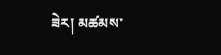ཟེར། མཚམས་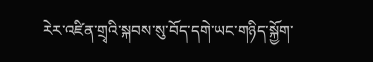རེར་འཛིན་གྲྭའི་སྐབས་སུ་བོད་དགེ་ཡང་གཉིད་སྐྱོག་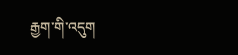རྒྱག་གི་འདུག